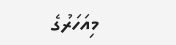މިއަހަރުގެ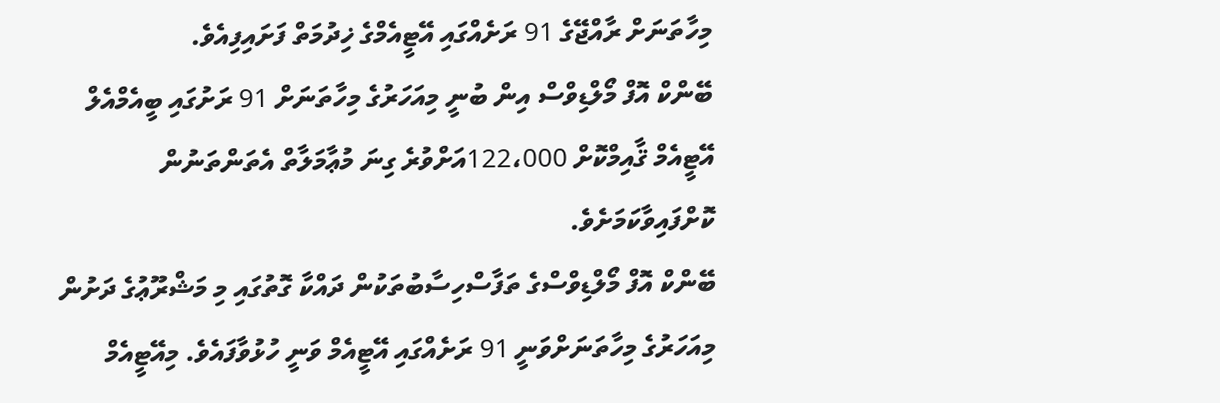މިހާތަނަށް ރާއްޖޭގެ 91 ރަށެއްގައި އޭޓީއެމްގެ ޚިދުމަތް ފަށައިފިއެވެ.
ބޭންކް އޮފް މޯލްޑިވްސް އިން ބުނީ މިއަހަރުގެ މިހާތަނަށް 91 ރަށުގައި ބީއެމްއެލް އޭޓީއެމް ޤާއިމްކޮށް 122،000އަށްވުރެ ގިނަ މުޢާމަލާތް އެތަންތަނުން ކޮށްފައިވާކަމަށެވެ.
ބޭންކް އޮފް މޯލްޑިވްސްގެ ތަފާސްހިސާބުތަކުން ދައްކާ ގޮތުގައި މި މަޝްރޫޢުގެ ދަށުން މިއަހަރުގެ މިހާތަނަށްވަނީ 91 ރަށެއްގައި އޭޓީއެމް ވަނީ ހުޅުވާފައެވެ. މިއޭޓީއެމް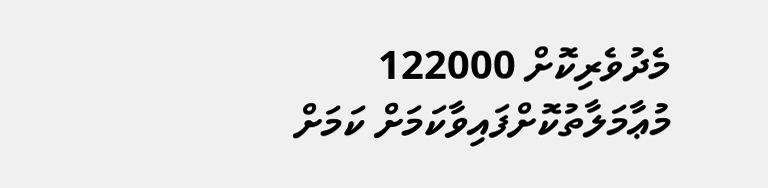މެދުވެރިކޮށް 122000 މުޢާމަލާތުކޮށްފައިވާކަމަށް ކަމަށް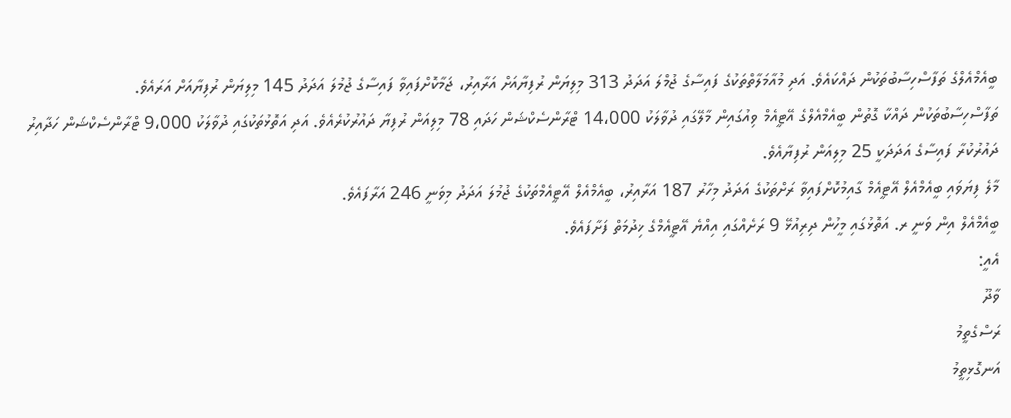ބީއެމްއެލްގެ ތަފާސްހިސާބުތަކުން ދައްކައެވެ. އަދި މުއާމަލާތްތަކުގެ ފައިސާގެ ޖުމްލަ އަދަދު 313 މިލިޔަން ރުފިޔާއަށް އަރާއިރު، ޖަމާކޮށްފައިވާ ފައިސާގެ ޖުމުލަ އަދަދު 145 މިލިޔަން ރުފިޔާއަށް އަރައެވެ.
ތަފާސްހިސާބުތަކުން ދައްކާ ގޮތުން ބީއެމްއެލްގެ އޭޓީއެމް ވިއުގައިން މާލޭގައި ދުވާލަކު 14،000 ޓްރާންސެކްޝަން ހަދައި 78 މިލިއަން ރުފިޔާ ދައުރުކުރެއެވެ. އަދި އަތޮޅުތަކުގައި ދުވާލަކު 9،000 ޓްރާންސެކްޝަން ހަދާއިރު ދައުރުކުރާ ފައިސާގެ އަދަދަކީ 25 މިލިއަން ރުފިޔާއެވެ.
މާލެ ފިޔަވައި ބީއެމްއެލް އޭޓީއެމް ގާއިމުކޮށްފައިވާ ރަށްތަކުގެ އަދަދު މިހާރު 187 އަރާއިރު، ބީއެމްއެލް އޭޓީއެމްތަކުގެ ޖުމުލަ އަދަދު މިވަނީ 246 އަރާފައެވެ.
ބީއެމްއެލް އިން ވަނީ ރ. އަތޮޅުގައި މީހުން ދިރިއުޅޭ 9 ރަށެއްގައި އިއްޔެ އޭޓީއެމްގެ ޚިދުމަތް ފަށާފައެވެ.
އެއީ:
ވާދޫ
ރަސްގެތީމު
އަނގޮޅިތީމު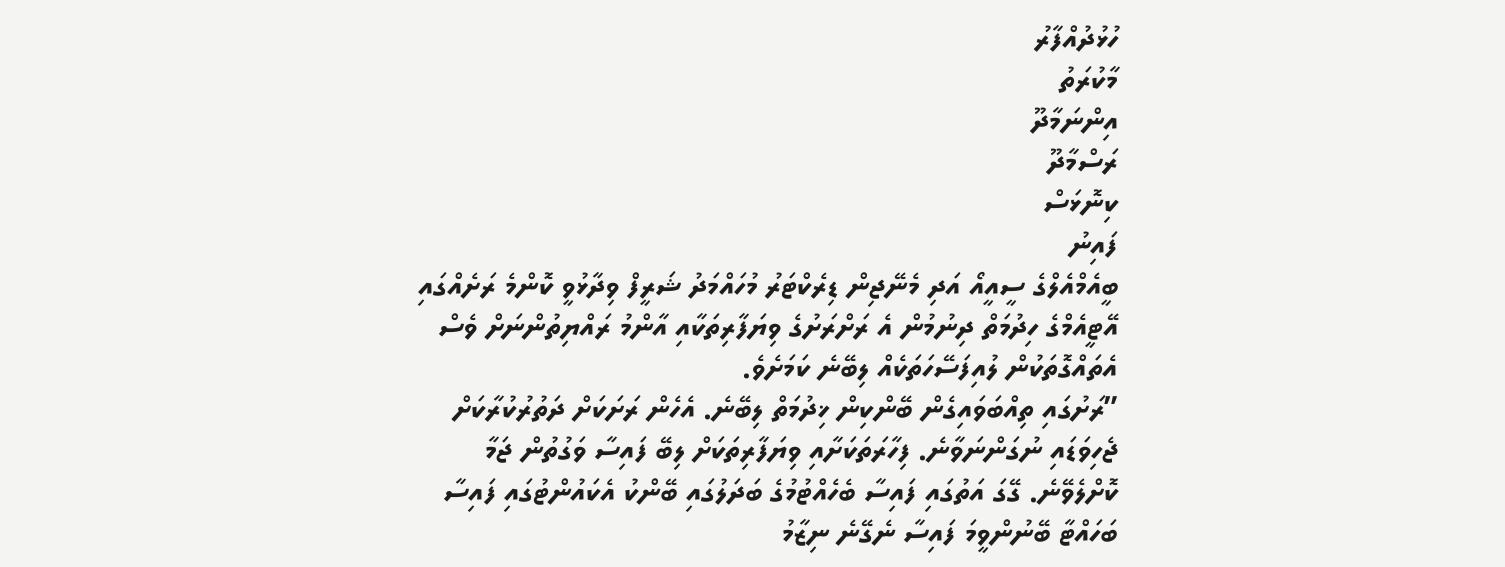ހުޅުދުއްފާރު
މާކުރަތު
އިންނަމާދޫ
ރަސްމާދޫ
ކިނޮޅަސް
ފައިނު
ބީއެމްއެލްގެ ސީއީއޯ އަދި މެނޭޖިން ޑިރެކްޓަރު މުހައްމަދު ޝަރީފް ވިދާޅުވީ ކޮންމެ ރަށެއްގައި އޭޓީއެމްގެ ހިދުމަތް ދިނުމުން އެ ރަށްރަށުގެ ވިޔަފާރިތަކާއި އާންމު ރައްޔިތުންނަށް ވެސް އެތައްގޮތަކުން ލުއިފަސޭހަތަކެއް ލިބޭނެ ކަމަށެވެ.
”ރަށުގައި ތިއްބަވައިގެން ބޭންކިން ޚިދުމަތް ލިބޭނެ. އެހެން ރަށަކަށް ދަތުރުކުރާކަށް ޖެހިވަޑައި ނުގަންނަވާނެ. ފިހާރަތަކަށާއި ވިޔަފާރިތަކަށް ލިބޭ ފައިސާ ވަގުތުން ޖަމާ ކޮށްލެވޭނެ. ގޭގަ އަތުގައި ފައިސާ ބެހެއްޓުމުގެ ބަދަލުގައި ބޭންކު އެކައުންޓުގައި ފައިސާ ބަހައްޓާ ބޭނުންވީމަ ފައިސާ ނެގޭނެ ނިޒާމު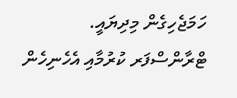ހަމަޖެހިގެން މިދިޔައީ. ޓްރާންސްފަރ ކުރުމާއި އެހެނިހެން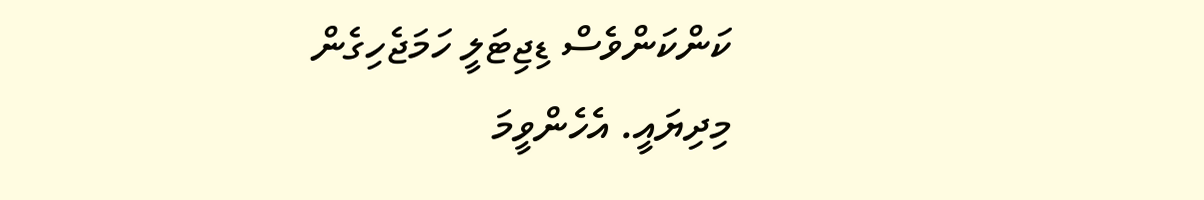ކަންކަންވެސް ޑިޖިޓަލީ ހަމަޖެހިގެން މިދިޔައީ. އެހެންވީމަ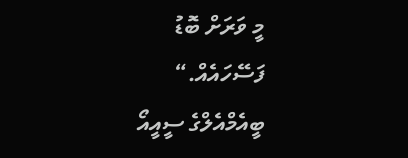މީ ވަރަށް ބޮޑު ފަސޭހައެއް.“ ބީއެމްއެލްގެ ސީއީއޯ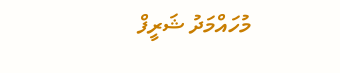މުހައްމަދު ޝަރީފް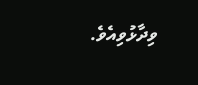ވިދާޅުވިއެވެ.